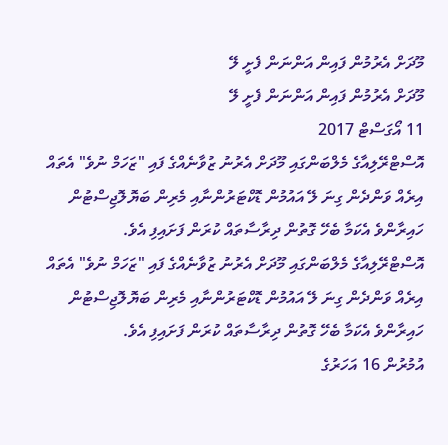މޫދަށް އެރުމުން ފައިން އަންނަން ފެށީ ލޭ
މޫދަށް އެރުމުން ފައިން އަންނަން ފެށީ ލޭ
11 އޯގަސްޓް 2017
އޮސްޓްރޭލިއާގެ މެލްބަންގައި މޫދަށް އެރުނު ޒުވާނެއްގެ ފައި "ޒަހަމް ނުވެ" އެތައް އިރެއް ވަންދެން ގިނަ ލޭ އައުމުން ޑޮކްޓަރުންނާއި މެރިން ބަޔޮލޮޖިސްޓުން ހައިރާންވެ އެކަމާ ބެހޭ ގޮތުން ދިރާސާތައް ކުރަން ފަށައިފި އެވެ.
އޮސްޓްރޭލިއާގެ މެލްބަންގައި މޫދަށް އެރުނު ޒުވާނެއްގެ ފައި "ޒަހަމް ނުވެ" އެތައް އިރެއް ވަންދެން ގިނަ ލޭ އައުމުން ޑޮކްޓަރުންނާއި މެރިން ބަޔޮލޮޖިސްޓުން ހައިރާންވެ އެކަމާ ބެހޭ ގޮތުން ދިރާސާތައް ކުރަން ފަށައިފި އެވެ.
އުމުރުން 16 އަހަރުގެ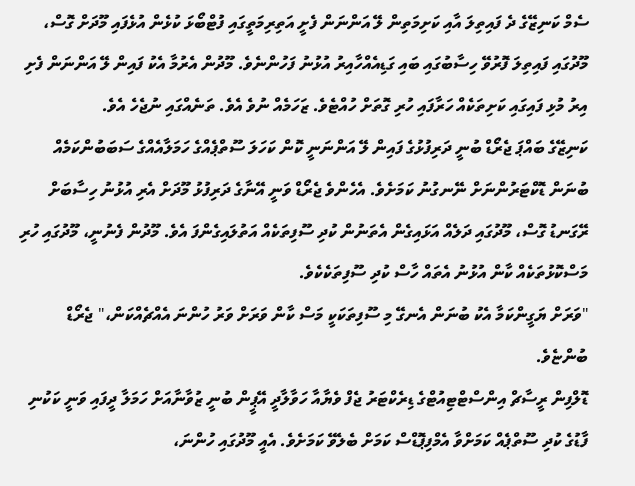ސެމް ކަނިޒޭގެ ދެ ފައިތިލަ އާއި ކަށިމަތިން ލޭ އަންނަން ފެށީ އަތިރިމަތީގައި ފުޓްބޯޅަ ކުޅެން އުޅެފައި މޫދަށް ގޮސް، މޫދުގައި ފައިތިލަ ފޮރުވޭ ހިސާބުގައި ބައި ގަޑިއެއްހާއިރު އުޅުނު ފަހުންނެވެ. މޫދުން އެރުމާ އެކު ފައިން ލޭ އަންނަން ފެށި އިރު މުޅި ފައިގައި ކަށިތަކެއް ހަރާފައި ހުރި ގޮތަށް ހުއްޓެވެ. ޒަހަމެއް ނުވެ އެވެ. ތަނެއްގައި ނުޖެހެ އެވެ.
ކަނިޒޭގެ ބައްޕަ ޖެރޯޑް ބުނީ ދަރިފުޅުގެ ފައިން ލޭ އަންނަނީ ކޮން ކަހަލަ ސޫތްޕެއްގެ ހަމަލާއެއްގެ ސަބަބުންކަމެއް ބުނަން ޑޮކްޓަރުންނަށް ނޭނގުނު ކަމަށެވެ. އެހެންވެ ޖެރޯޑް ވަނީ އޭނާގެ ދަރިފުޅު މޫދަށް އެރި އުޅުނު ހިސާބަށް ރޭގަނޑު ގޮސް، މޫދުގައި ދަލެއް އަޅައިގެން އެތަނުން ކުދި ސޫފިތަކެއް އަތުލައިގެންފަ އެވެ. މޫދުން ފެނުނީ، މޫދުގައި ހުރި މަސްކޮޅުތަކެއް ކާން އުޅުނު އެތައް ހާސް ކުދި ސޫފިތަކެކެވެ.
"ވަރަށް ޔަގީންކަމާ އެކު ބުނަން އެނގޭ މި ސޫފިތަކަކީ މަސް ކާން ވަރަށް ވަރު ހުންނަ އެއްޗެއްކަން،" ޖެރޯޑް ބުންޏެވެ.
ޑޮލްފިން ރީސާޗް އިންސްޓްޓިއުޓްގެ ޑިރެކްޓަރު ޖެފް ވެޔާއާ ހަވާލާދީ އޭޕީން ބުނީ ޒުވާނާއަށް ހަމަލާ ދީފައި ވަނީ ކަކުނި ފާޑުގެ ކުދި ސޫތްޕެއް ކަމަށްވާ އެމްފިޕޮޑްސް ކަމަށް ބެލެވޭ ކަމަށެވެ. އެއީ މޫދުގައި ހުންނަ،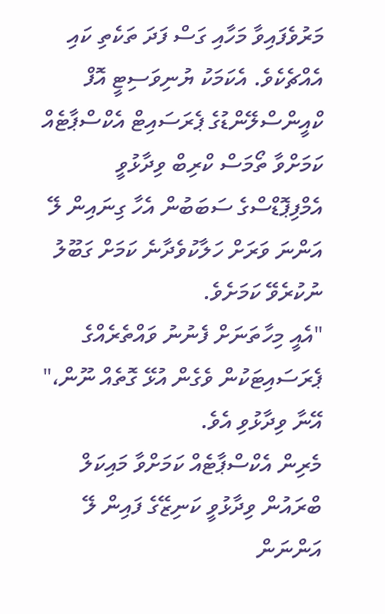މަރުވެފައިވާ މަހާއި ގަސް ފަދަ ތަކެތި ކައި އެއްޗެކެވެ. އެކަމަކު ޔުނިވަސިޓީ އޮފް ކްއީންސްލޭންޑުގެ ޕެރަސައިޓް އެކްސްޕާޓެއް ކަމަށްވާ ތޯމަސް ކްރިބް ވިދާޅުވީ އެމްފިޕޮޑްސްގެ ސަބަބުން އެހާ ގިނައިން ލޭ އަންނަ ވަރަށް ހަލާކުވެދާނެ ކަމަށް ގަބޫލު ނުކުރެވޭ ކަމަށެވެ.
"އެއީ މިހާތަނަށް ފެނުނު ވައްތެރެއްގެ ޕެރަސައިޓަކުން ވެގެން އުޅޭ ގޮތެއް ނޫން،" އޭނާ ވިދާޅުވި އެވެ.
މެރިން އެކްސްޕާޓެއް ކަމަށްވާ މައިކަލް ބްރައުން ވިދާޅުވީ ކަނިޒޭގެ ފައިން ލޭ އަންނަން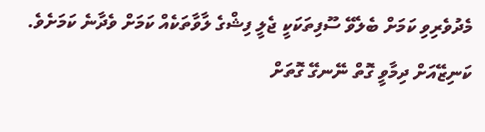މެދުވެރިވި ކަމަށް ބެލެވޭ ސޫފިތަކަކީ ޖެލީ ފިޝްގެ ލާވާތަކެއް ކަމަށް ވެދާނެ ކަމަށެވެ.
ކަނިޒޭއަށް ދިމާވީ ގޮތް ނޭނގޭ ގޮތަށް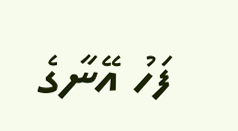ފަހު އޭނާގެ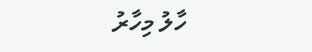ހާލު މިހާރު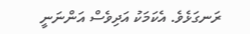ރަނގަޅެވެ. އެކަމަކު އަދިވެސް އަންނަނީ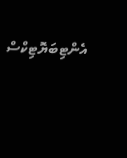އެންޓިބަޔޮޓިކްސް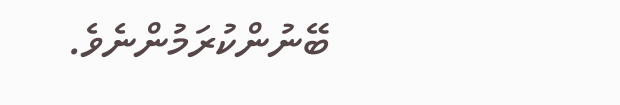ބޭނުންކުރަމުންނެވެ.